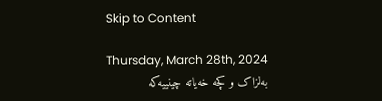Skip to Content

Thursday, March 28th, 2024
به‌لزاک و کچه‌ خه‌یاته‌ چینییه‌که‌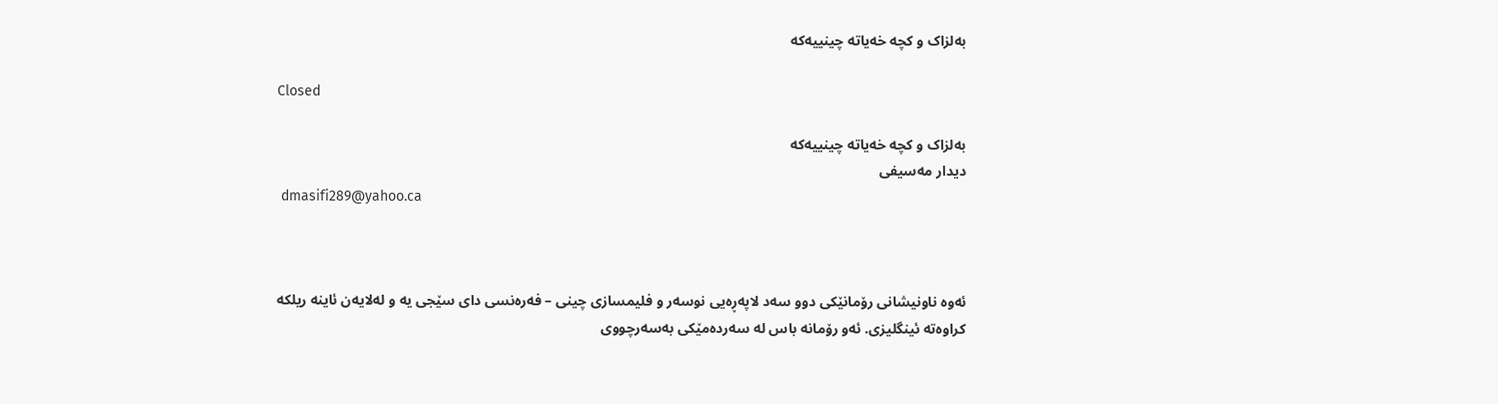به‌لزاک و کچه‌ خه‌یاته‌ چینییه‌که‌

Closed

به‌لزاک و کچه‌ خه‌یاته‌ چینییه‌که‌
دیدار مه‌سیفی
 dmasifi289@yahoo.ca



ئه‌وه‌ ناونیشانی رۆمانێکی دوو سه‌د لاپه‌ڕه‌یی نوسه‌ر و فلیمسازی چینی – فه‌ره‌نسی دای سێجی یه‌‌ و له‌لایه‌ن ئاینه‌ ریلکه‌ کراوه‌ته‌ ئینگلیزی. ئه‌و رۆمانه‌ باس له‌ سه‌رده‌مێکی به‌سه‌رچووی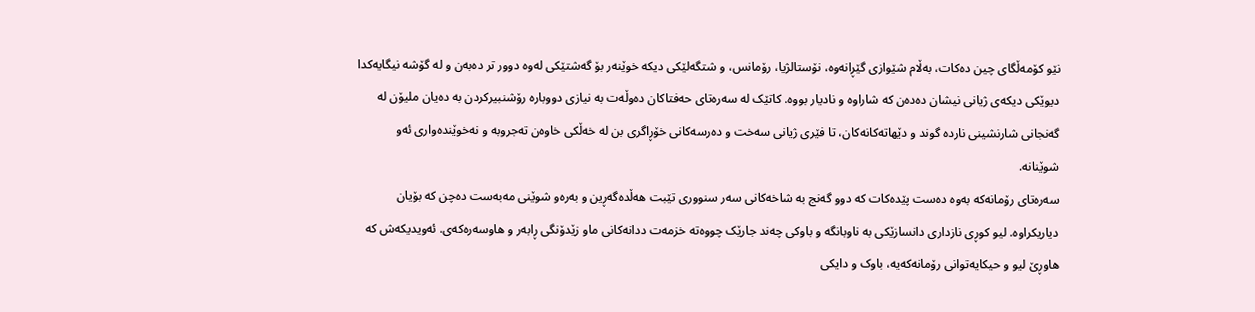نێو کۆمه‌ڵگای چین ده‌کات، به‌ڵام شێوازی گێڕانه‌وه‌، نۆستالژیا، رۆمانس، و شتگه‌لێکی دیکه‌ خوێنه‌ر بۆ گه‌شتێکی له‌وه‌ دوور تر ده‌به‌ن و له‌ گۆشه‌ نیگایه‌کدا دیوێکی دیکه‌ی ژیانی نیشان ده‌ده‌ن که شاراوه‌ و نادیار بووه‌. کاتێک له‌ سه‌ره‌تای حه‌فتاکان ده‌وڵه‌ت به‌ نیازی دووباره‌ رۆشنبیرکردن به‌ ده‌یان ملیۆن له‌ گه‌نجانی شارنشینی نارده‌ گوند و دێهاته‌کانه‌کان، تا فێری ژیانی سه‌خت و ده‌رسه‌کانی خۆڕاگری بن له‌ خه‌ڵکی خاوه‌ن ته‌جروبه‌ و نه‌خوێنده‌واری ئه‌و شوێنانه‌.
سه‌ره‌تای رۆمانه‌که‌ به‌وه‌ ده‌ست پێده‌کات که‌ دوو گه‌نج به‌ شاخه‌کانی سه‌ر سنووری تێبت هه‌ڵده‌گه‌ڕین و به‌ره‌و شوێنی مه‌به‌ست ده‌چن که‌ بۆیان دیاریکراوه‌. لیو کوڕی نازداری دانسازێکی به‌ ناوبانگه‌ و باوکی چه‌ند جارێک چووه‌ته‌ خزمه‌ت ددانه‌کانی ماو زێدۆنگی ڕابه‌ر و هاوسه‌ره‌که‌ی. ئه‌ویدیکه‌ش که‌ هاوڕێ لیو و حیکایه‌توانی رۆمانه‌که‌یه‌، باوک و دایکی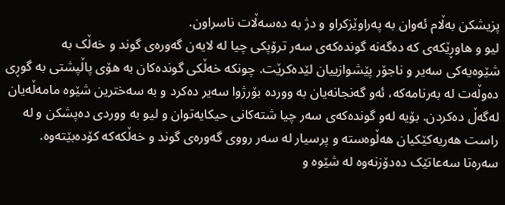پزیشکن به‌ڵام ئه‌وان به‌ په‌راوێزکراو و دژ به‌ ده‌سه‌ڵات ناسراون.
لیو و هاوڕێکه‌ی که‌ ده‌گه‌نه‌ گونده‌که‌ی سه‌ر ترۆپکی چیا له‌ لایه‌ن گه‌وره‌ی گوند و خه‌ڵک به‌ شێوه‌یه‌کی سه‌یر و ناجۆر پێشوازییان لێده‌کرێت. چونکه‌ خه‌ڵکی گونده‌کان به هۆی پاڵپشتی به‌ گوڕی ده‌وڵه‌ت له‌ به‌رنامه‌که‌‌، ئه‌و گه‌نجانه‌یان به‌ وورده‌ بۆرژوا سه‌یر ده‌کرد و به‌ سه‌خترین شێوه‌ مامه‌ڵه‌یان له‌گه‌ڵ ده‌کردن. بۆیه‌ له‌و گونده‌که‌ی سه‌ر چیا شته‌کانی حیکایه‌توان و لیو به‌ ووردی ده‌پشکن و له‌ راست هه‌ریه‌کێکیان هه‌ڵوه‌سته‌ و پرسیار له‌ سه‌ر رووی گه‌وره‌ی گوند و خه‌ڵکه‌که‌ کۆده‌بێته‌وه‌.
سه‌ره‌تا سه‌عاتێک ده‌دۆزنه‌وه‌ له‌ شێوه‌ و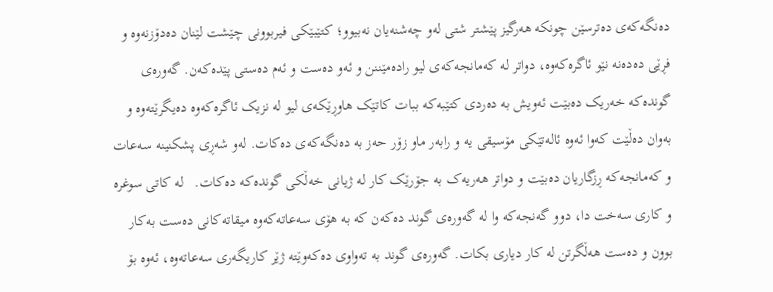ده‌نگه‌که‌ی ده‌ترسێن چونکه‌ هه‌رگیز پێشتر شتی له‌و چه‌شنه‌یان نه‌بیوو؛ کتێبێکی فیربوونی چێشت لێنان ده‌دۆزنه‌وه‌ و فڕێی ده‌ده‌نه‌ نێو ئاگره‌که‌وه‌، دواتر له‌ که‌مانجه‌که‌ی لیو راده‌مێننن و ئه‌و ده‌ست و ئه‌م ده‌ستی پێده‌که‌ن. گه‌وره‌ی گونده‌که‌ خه‌ریک ده‌بێت ئه‌ویش به‌ ده‌ردی کتێبه‌که‌ ببات کاتێک هاوڕێکه‌ی لیو له‌ نزیک ئاگره‌که‌وه‌ ده‌یگرێته‌وه‌ و به‌وان ده‌ڵێت که‌وا ئه‌وه‌ ئاله‌تێکی مۆسیقی یه‌ و رابه‌ر ماو زۆر حه‌ز به‌ ده‌نگه‌که‌ی ده‌کات. له‌و شه‌ڕی پشکنینه‌ سه‌عات و که‌مانجه‌که‌ ڕزگاریان ده‌بێت و دواتر هه‌ریه‌ک به‌ جۆرێک کار له‌ ژیانی خه‌ڵکی گونده‌که‌ ده‌کات.   له‌ کاتی سوغره‌ و کاری سه‌خت دا، دوو گه‌نجه‌که‌ وا له‌ گه‌وره‌ی گوند ده‌که‌ن که‌ به‌ هۆی سه‌عاته‌که‌وه‌ میقاته‌کانی ده‌ست به‌کار بوون و ده‌ست هه‌ڵگرتن له‌ کار دیاری بکات. گه‌وره‌ی گوند به‌ ته‌واوی ده‌که‌وێته‌ ژێر کاریگه‌ری سه‌عاته‌وه‌، ئه‌وه‌ بۆ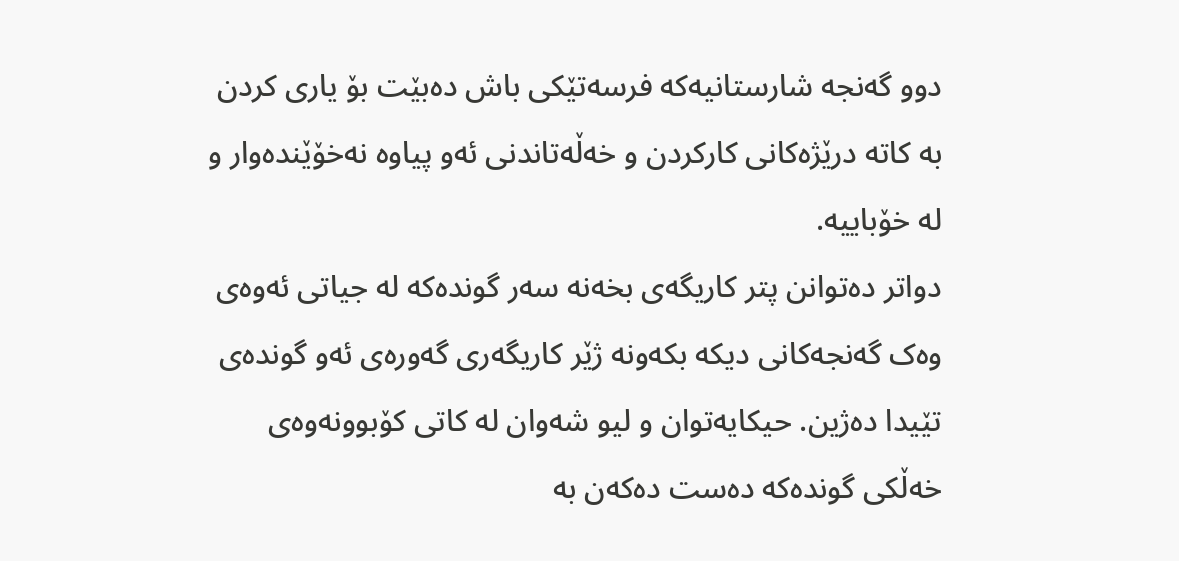دوو گه‌نجه‌ شارستانیه‌که‌ فرسه‌تێکی باش ده‌بێت بۆ یاری کردن به‌ کاته‌ درێژه‌کانی کارکردن و خه‌ڵه‌تاندنی ئه‌و پیاوه‌ نه‌خۆێنده‌وار و له‌ خۆباییه‌.
دواتر ده‌توانن پتر کاریگه‌ی بخه‌نه‌ سه‌ر گونده‌که‌ له‌ جیاتی ئه‌وه‌ی وه‌ک گه‌نجه‌کانی دیکه‌ بکه‌ونه‌ ژێر کاریگه‌ری گه‌وره‌ی ئه‌و گونده‌ی تێیدا ده‌ژین. حیکایه‌توان و لیو شه‌وان له‌ کاتی کۆبوونه‌وه‌ی خه‌ڵکی گونده‌که‌ ده‌ست ده‌که‌ن به‌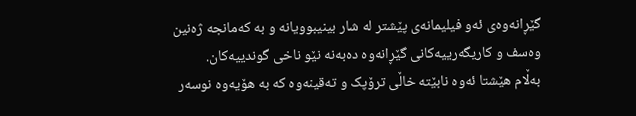گێڕانه‌وه‌ی ئه‌و فیلیمانه‌ی پێشتر له‌ شار بینیبوویانه‌ و به‌ که‌مانجه‌ ژه‌نین وه‌سف و کاریگه‌رییه‌کانی ‌گێڕانه‌وه‌ ده‌به‌نه‌ نێو ناخی گوندییه‌کان.
به‌ڵام هێشتا ئه‌وه‌ نابێته‌ خاڵی ترۆپک و ته‌قینه‌وه‌ که‌ به‌ هۆیه‌وه‌ نوسه‌ر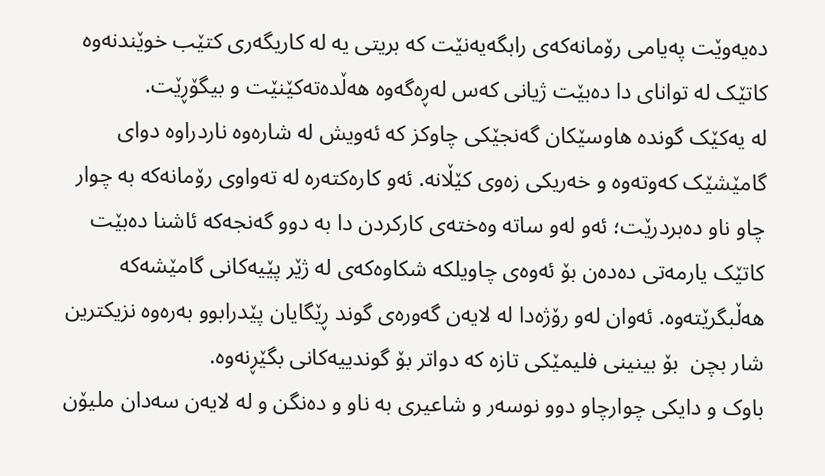ده‌یه‌وێت په‌یامی رۆمانه‌که‌ی رابگه‌یه‌نێت که‌ بریتی یه‌ له‌ کاریگه‌ری کتێب خوێندنه‌وه‌ کاتێک له‌ توانای دا ده‌بێت ژیانی که‌س له‌ڕه‌گه‌وه‌ هه‌ڵده‌ته‌کێنێت و بیگۆڕێت.
له‌ یه‌کێک گونده‌ هاوسێکان گه‌نجێکی چاوکز که‌ ئه‌ویش له‌ شاره‌وه‌ ناردراوه‌ دوای گامێشێک که‌وته‌وه‌ و خه‌ریکی زه‌وی کێڵانه‌. ئه‌و کاره‌کته‌ره‌ له‌ ته‌واوی رۆمانه‌که‌ به‌ چوار چاو ناو ده‌بردرێت؛ ئه‌و له‌و ساته‌ وه‌خته‌ی کارکردن دا به‌ دوو گه‌نجه‌که‌ ئاشنا ده‌بێت کاتێک یارمه‌تی ده‌ده‌ن بۆ ئه‌وه‌ی چاویلکه‌ شکاوه‌که‌ی له‌ ژێر پێیه‌کانی گامێشه‌که‌ هه‌ڵبگرێته‌وه‌. ئه‌وان له‌و رۆژه‌دا له‌ لایه‌ن گه‌وره‌ی گوند ڕێگایان پێدرابوو به‌ره‌وه‌ نزیکترین شار بچن  بۆ بینینی فلیمێکی تازه‌ که‌ دواتر بۆ گوندییه‌کانی بگێڕنه‌وه‌.
باوک و دایکی چوارچاو دوو نوسه‌ر و شاعیری به‌ ناو و ده‌نگن و له‌ لایه‌ن سه‌دان ملیۆن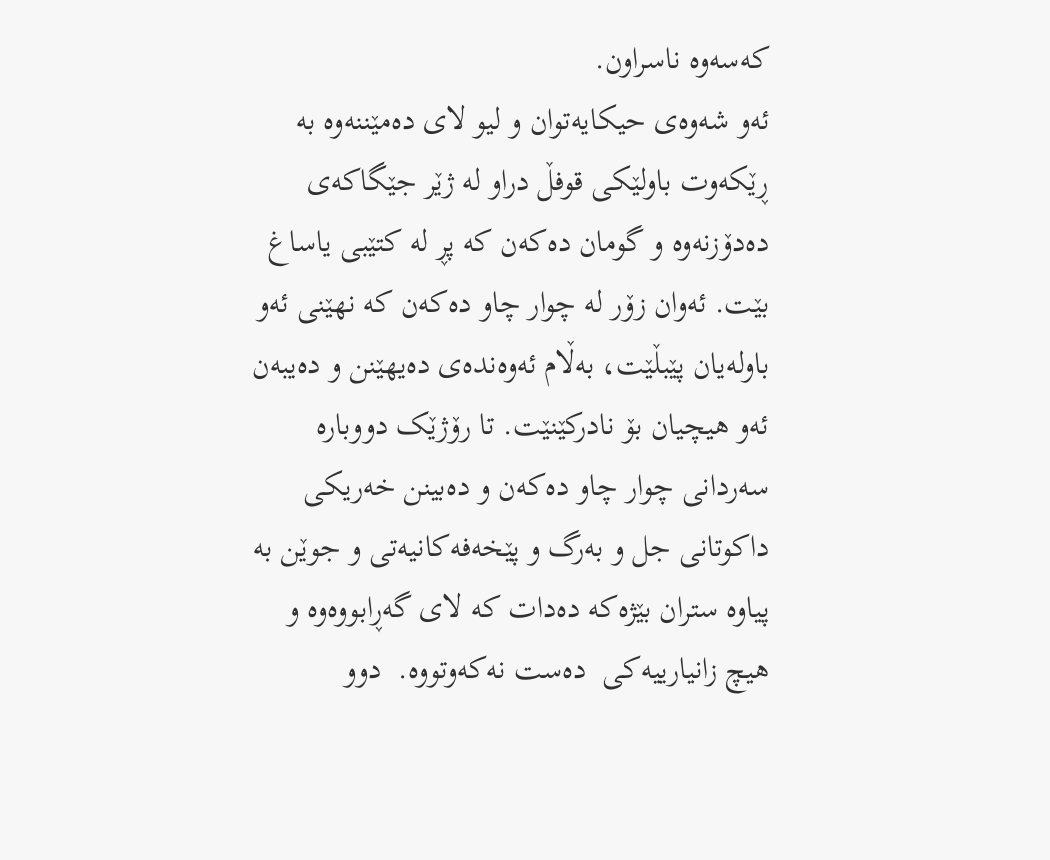که‌سه‌وه‌ ناسراون.
ئه‌و شه‌وه‌ی حیکایه‌توان و لیو لای ده‌مێننه‌وه‌ به‌ ڕێکه‌وت باولێکی قوفڵ دراو له‌ ژێر جێگاکه‌ی ده‌دۆزنه‌وه‌ و گومان ده‌که‌ن که‌ پڕ له‌ کتێبی یاساغ بێت. ئه‌وان زۆر له‌ چوار چاو ده‌که‌ن که‌ نهێنی ئه‌و باوله‌یان پێبڵێت، به‌ڵام ئه‌وه‌نده‌ی ده‌یهێنن و ده‌یبه‌ن ئه‌و هیچیان بۆ نادرکێنێت. تا رۆژێک دووباره‌ سه‌ردانی چوار چاو ده‌که‌ن و ده‌بینن خه‌ریکی داکوتانی جل و به‌رگ و پێخه‌فه‌کانیه‌تی و جوێن به‌ پیاوه‌ ستران بێژه‌که‌ ده‌دات که‌ لای گه‌ڕابووه‌وه‌ و هیچ زانیارییه‌کی  ده‌ست نه‌که‌وتووه‌.  دوو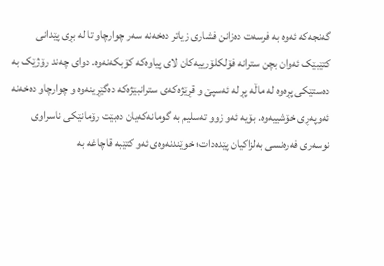گه‌نجه‌که‌ ئه‌وه‌ به‌ فرسه‌ت ده‌زانن فشاری زیاتر ده‌خه‌نه‌ سه‌ر چوارچاو تا له‌ بڕی پێدانی کتێبێک ئه‌وان بچن سترانه‌ فۆلکلۆرییه‌کان لای پیاوه‌که‌ کۆبکه‌نه‌وه‌. دوای چه‌ند رۆژێک به‌ ده‌ستێکی پڕه‌وه‌ له‌ ماڵه‌ پڕ له‌ ئه‌سپێ و قڕێژه‌که‌ی سترانبێژه‌که‌ ده‌گێڕینه‌وه‌ و چوارچاو ده‌خه‌نه‌ ئه‌وپه‌ڕی خۆشییه‌وه‌. بۆیه‌ ئه‌و زوو ته‌سلیم به‌ گومانه‌که‌یان ده‌بێت رۆمانێکی ناسراوی نوسه‌ری فه‌ره‌نسی به‌لزاکیان پێده‌دات؛ خوێندنه‌وه‌ی ئه‌و‌ کتێبه‌ قاچاغه‌ به‌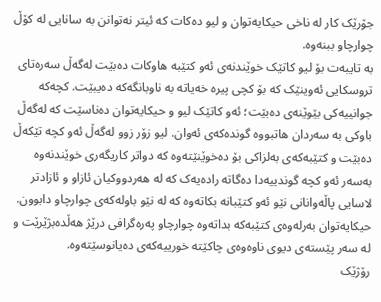جۆرێک کار له‌ ناخی حیکایه‌توان و لیو ده‌کات که‌ ئیتر نه‌توانن به‌ سانایی له‌ کۆڵ چوارچاو ببنه‌وه‌.
به‌ تایبه‌ت بۆ لیو کاتێک خوێند‌نه‌ی ئه‌و کتێبه‌ هاوکات ده‌بێت له‌گه‌ڵ سه‌ره‌تای تروسکایی ئه‌وینێک که‌ بۆ کچی پیره‌ خه‌یاته‌ به‌ ناوبانگه‌که‌ ده‌یبێت. کچه‌که‌ جوانییه‌کی بێوێنه‌ی ده‌بێت؛ ئه‌و کاتێک لیو و حیکایه‌توان ده‌ناسێت که‌ له‌گه‌ڵ باوکی به سه‌ردان هاتبووه‌ گونده‌که‌ی ئه‌وان. لیو زۆر زوو له‌گه‌ڵ ئه‌و کچه‌ تێکه‌ڵ ده‌بێت و کتێبه‌که‌‌ی به‌لزاکی بۆ ده‌خوێنێته‌وه‌ که‌ دواتر کاریگه‌ری خوێندنه‌وه به‌سه‌ر ئه‌و کچه‌ گوندییه‌دا ده‌گاته‌ راده‌یه‌ک که‌ له‌ هه‌ردووکیان ئازاو و ئازادتر لاسایی پاڵه‌وانانی نێو ئه‌و کتێبانه‌ بکاته‌وه‌ که‌ له‌ نێو باوله‌که‌ی چوارچاو دابوون.
حیکایه‌توان به‌رله‌وه‌ی کتێبه‌که‌ بداته‌وه‌ چوارچاو په‌ره‌گرافی درێژ هه‌ڵده‌بژێرێت و له‌ سه‌ر پێسته‌ی دیوی ناوه‌وه‌ی چاکێته‌ خورییه‌که‌ی ده‌یانوسێته‌وه‌.
رۆژێک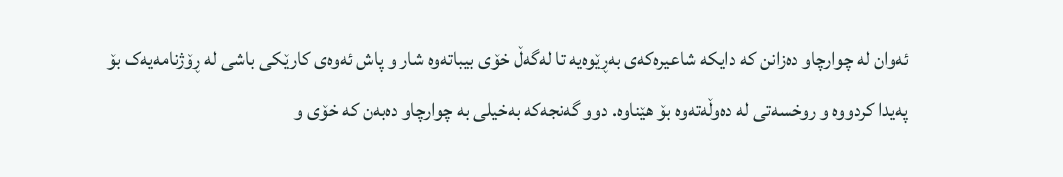ئه‌وان له‌ چوارچاو ده‌زانن که‌ دایکه‌ شاعیره‌که‌ی به‌ڕێوه‌یه‌ تا له‌گه‌ڵ خۆی بیباته‌وه‌ شار و پاش ئه‌وه‌ی کارێکی باشی له‌ ڕۆژنامه‌یه‌ک بۆ په‌یدا کردووه‌ و روخسه‌تی له‌ ده‌وڵه‌ته‌وه‌ بۆ هێناوه‌. دوو گه‌نجه‌که‌ به‌خیلی به‌ چوارچاو ده‌به‌ن که‌ خۆی و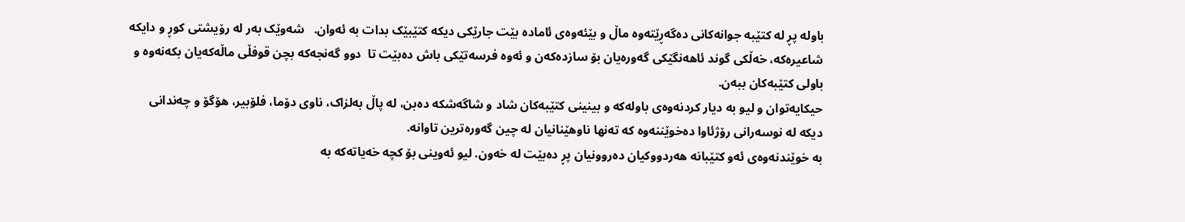باوله‌ پڕ له‌ کتێبه‌ جوانه‌کانی ده‌گه‌ڕێته‌وه‌ ماڵ و بێئه‌وه‌ی ئاماده‌ بێت جارێکی دیکه‌ کتێبێک بدات به‌ ئه‌وان.   شه‌وێک به‌ر له‌ رۆیشتی کوڕ و دایکه‌ شاعیره‌که‌، خه‌ڵکی گوند ئاهه‌نگێکی گه‌وره‌یان بۆ سازده‌که‌ن و ئه‌وه‌ فرسه‌تێکی باش ده‌بێت تا  دوو گه‌نجه‌که‌ بچن قوفڵی ماڵه‌که‌یان‌ بکه‌نه‌وه‌ و باولی کتێبه‌کان ببه‌ن.
حیکایه‌توان و لیو به‌ دیار کردنه‌وه‌ی باوله‌که‌ و بینینی کتێبه‌کان شاد و شاگه‌شکه‌ ده‌بن، له‌ پاڵ به‌لزاک، ناوی دۆما، فلۆبیر، هۆگۆ و چه‌ندانی دیکه‌ له‌ نوسه‌رانی رۆژئاوا ده‌خوێننه‌وه که‌ ته‌نها ناوهێنانیان له‌ چین گه‌وره‌ترین تاوانه‌‌.
به‌ خوێندنه‌وه‌ی ئه‌و کتێبانه‌ هه‌ردووکیان ده‌روونیان پڕ ده‌بێت له‌ خه‌ون. لیو ئه‌وینی بۆ کچه‌ خه‌یاته‌که‌ به‌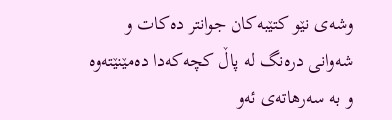وشه‌ی نێو کتێبه‌کان جوانتر ده‌کات و شه‌وانی دره‌نگ له‌ پاڵ کچه‌که‌دا ده‌مێنێته‌وه‌ و به‌ سه‌رهاته‌ی ئه‌و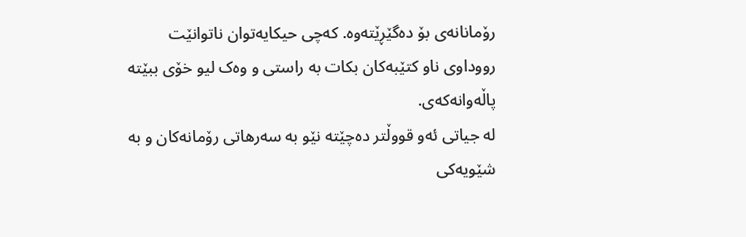رۆمانانه‌ی بۆ ده‌گێڕێته‌وه‌. که‌چی حیکایه‌توان ناتوانێت رووداوی ناو کتێبه‌کان بکات به‌ راستی و وه‌ک لیو خۆی ببێته‌ پاڵه‌وانه‌که‌ی.
له‌ جیاتی ئه‌و قووڵتر ده‌چێته‌ نێو به‌ سه‌رهاتی رۆمانه‌کان و به‌ شێویه‌کی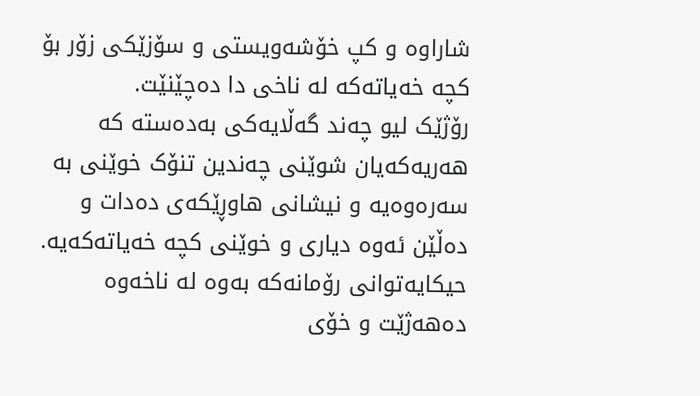شاراوه‌ و کپ خۆشه‌ویستی و سۆزێکی زۆر بۆ کچه‌ خه‌یاته‌که‌ له‌ ناخی دا ده‌چێنێت.
رۆژێک لیو چه‌ند گه‌ڵایه‌کی به‌ده‌سته که هه‌ریه‌که‌یان‌ شوێنی چه‌ندین تنۆک‌ خوێنی به‌ سه‌ره‌وه‌یه‌ و نیشانی هاوڕێکه‌ی ده‌دات و ده‌ڵێن ئه‌وه‌ دیاری و خوێنی کچه‌ خه‌یاته‌که‌یه‌. حیکایه‌توانی رۆمانه‌که‌ به‌وه‌ ‌له‌ ناخه‌وه‌ ده‌هه‌ژێت و خۆی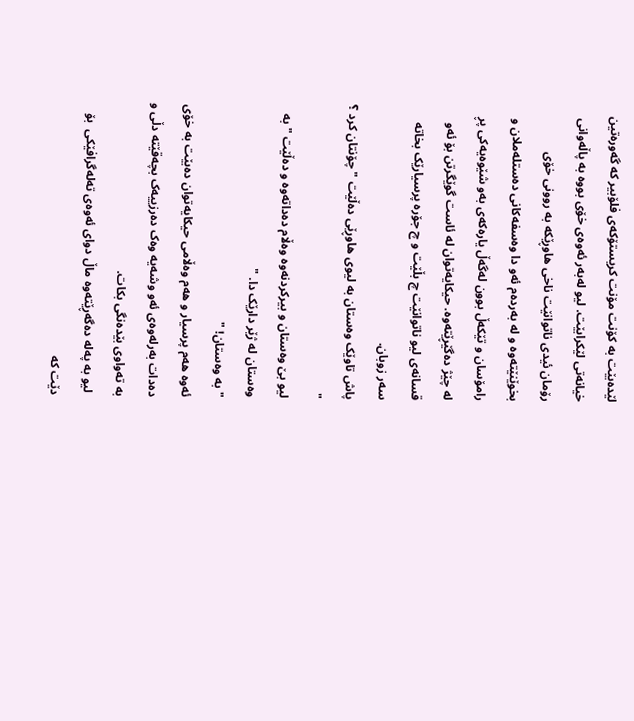لێده‌بێت به‌ کۆنت مۆنت کریستۆکه‌ی فلۆبیر که‌ گه‌وره‌تین خیانه‌تی لێکرابێت. لیو له‌به‌ر ئه‌وه‌ی خۆی بووه‌ به‌ پاڵه‌وانی رۆمان ئیدی ناتوانێت ناخی هاوڕێکه‌ به‌ روونی خۆی بخوێنێته‌وه‌ و له‌ به‌ر‌ده‌م ئه‌و دا وه‌سفه‌کانی ده‌ستله‌ملان و رامۆسان و تێکه‌ڵ بوون له‌گه‌ڵ یاره‌که‌ی به‌و شێوه‌یه‌کی پڕ له‌ چێژ ده‌گێڕێته‌وه‌. حیکایه‌توان له‌ ئاست گوێگرتن بۆ ئه‌و قسانه‌ی لیو ناتوانێت چ بڵێت و چ جۆره‌ پرسیارێک بخاته‌ سه‌ر زوبان.
پاش تاوێک وه‌ستان به‌ لیوی هاوڕێی ده‌ڵێت " چۆنتان کرد ؟ "
لیو بێ وه‌ستان و بیرکردنه‌وه وه‌ڵام ده‌داته‌وه‌ و ده‌ڵێت " به‌ وه‌ستان له‌ ژێر دارێک دا. "
" به‌ وه‌ستان! "
ئه‌وه‌ هه‌م پرسیار و هه‌م وه‌ڵامی حیکایه‌توان ده‌بێت به‌ خۆی ده‌دات به‌رله‌وه‌ی ئه‌و وشه‌یه‌‌ وه‌ک ده‌رزییه‌ک بچه‌قێته‌ دڵی و به‌ ته‌واوی بێده‌نگی بکات.
 لیو به‌ په‌له‌ ده‌گه‌ڕێته‌وه‌ ماڵ دوای ئه‌وه‌ی ته‌له‌گرافێکی ‌ بۆ دێت که‌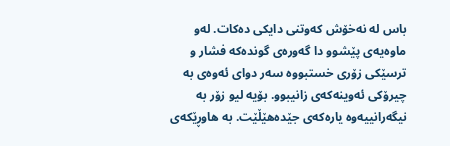باس له‌ نه‌خۆش که‌وتنی دایکی ده‌کات. له‌و ماوه‌یه‌ی پێشوو دا گه‌وره‌ی گونده‌که‌ فشار و ترسێکی زۆری خستبووه‌ سه‌ر دوای ئه‌وه‌ی به‌ چیرۆکی ئه‌وینه‌که‌ی زانیبوو. بۆیه‌ لیو زۆر به‌ نیگه‌رانییه‌وه‌ یاره‌که‌ی جێده‌هێڵێت. به‌ هاوڕێکه‌ی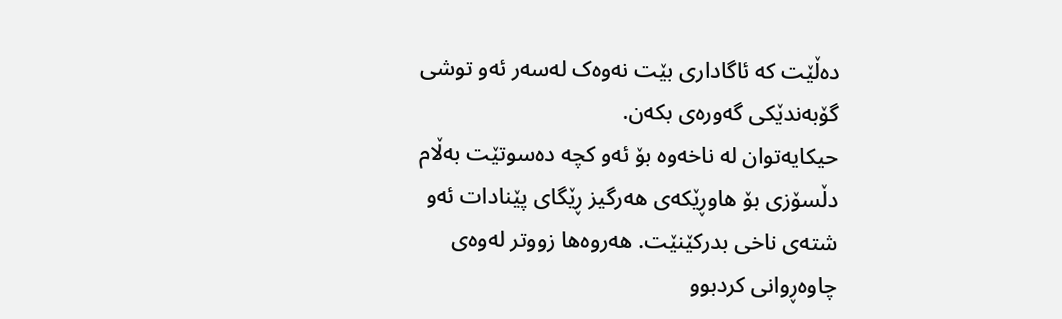ده‌ڵێت که‌ ئاگاداری بێت نه‌وه‌ک له‌سه‌ر ئه‌و توشی گۆبه‌ندێکی گه‌وره‌ی بکه‌ن.
حیکایه‌توان له‌ ناخه‌وه‌ بۆ ئه‌و کچه‌ ده‌سوتێت به‌ڵام دڵسۆزی بۆ هاوڕێکه‌ی هه‌رگیز ڕێگای پێنادات ئه‌و شته‌ی ناخی بدرکێنێت. هه‌روه‌ها زووتر له‌وه‌ی چاوه‌ڕوانی کردبوو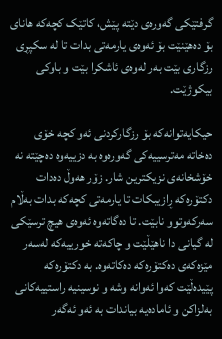گرفتێکی گه‌وره‌ی دێته‌ پێش‌‌، کاتێک کچه‌که‌ هانای بۆ ده‌هێنێت بۆ ئه‌وه‌ی یارمه‌تی بدات تا له‌ سکپڕی رزگاری بێت به‌ر له‌وه‌ی ئاشکرا بێت و باوکی بیکوژێت.

حیکایه‌توانه‌که بۆ رزگارکردنی ئه‌و کچه‌ خۆی ده‌خاته‌ مه‌ترسییه‌کی گه‌وره‌وه‌ به‌ دزییه‌وه‌ ده‌چێته‌ نه‌ خۆشخانه‌ی نزیکترین شار. زۆر هه‌وڵ ده‌دات دکتۆره‌که‌ ڕازیبکات تا یارمه‌تی کچه‌که‌ بدات به‌ڵام سه‌رکه‌وتوو نابێت. تا ده‌گاته‌وه‌ ئه‌وه‌ی هیچ ترسێکی له‌ گیانی دا ناهێڵێت و چاکه‌ته‌ خورییه‌که‌ له‌سه‌ر مێزه‌که‌ی ده‌کتۆره‌که‌ ده‌کاته‌وه‌. به‌ دکتۆره‌که‌ پێیده‌ڵێت که‌وا ئه‌وانه‌ وشه‌ و نوسینیه‌ راستییه‌کانی به‌لزاکن و ئاماده‌یه‌ بیاندات به‌ ئه‌و ئه‌گه‌ر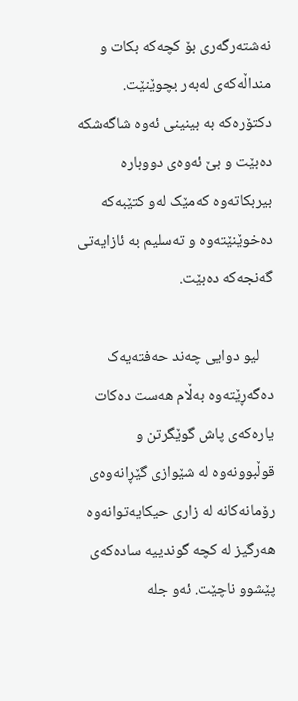نه‌شته‌رگه‌ری بۆ کچه‌که‌ بکات و منداڵه‌که‌ی له‌به‌ر بچوێنێت. دکتۆره‌که‌ به‌ بینینی ئه‌وه‌ شاگه‌شکه‌ ده‌بێت و بێ ئه‌وه‌ی دووباره‌ بیربکاته‌وه‌ که‌مێک له‌و کتێبه‌که‌ ده‌خوێنێته‌وه و ته‌سلیم به‌ ئازایه‌تی گه‌نجه‌که‌ ده‌بێت.

    لیو دوایی چه‌ند حه‌فته‌یه‌ک ده‌گه‌ڕێته‌وه‌ به‌ڵام هه‌ست ده‌کات یاره‌که‌ی‌ پاش‌ گوێگرتن و قوڵبوونه‌وه له‌‌‌ شێوازی گێڕانه‌وه‌ی رۆمانه‌کانه‌ له‌ زاری حیکایه‌توانه‌وه‌ هه‌رگیز له‌‌ کچه‌ گوندییه‌ ساده‌که‌ی پێشوو ناچێت. ئه‌و جله‌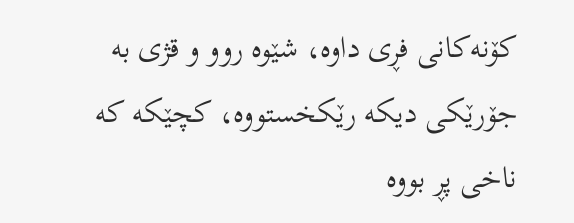کۆنه‌کانی فڕی داوه‌، شێوه‌ روو و قژی به‌ جۆرێکی دیکه‌ رێکخستووه‌، کچێکه‌ که‌ ناخی پڕ بووه‌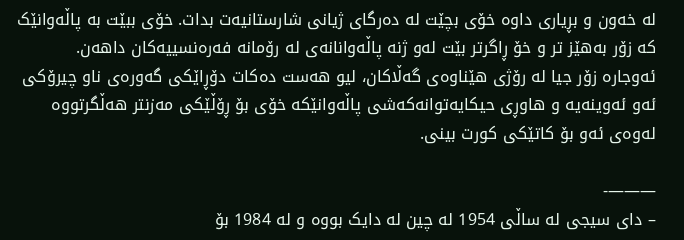له‌ خه‌ون‌ و بڕیاری داوه‌ خۆی بچێت له‌ ده‌رگای ژیانی شارستانیه‌ت بدات‌. خۆی ببێت به‌ پاڵه‌وانێک که زۆر‌ به‌هێز تر و خۆ ڕاگرتر بێت له‌و ژنه‌ پاڵه‌وانانه‌ی له‌ رۆمانه‌ فه‌ره‌نسییه‌کان داهه‌ن.
ئه‌وجاره‌ زۆر جیا له‌ رۆژی هێناوه‌ی گه‌ڵاکان، لیو هه‌ست ده‌کات دۆڕاێکی گه‌وره‌ی ناو چیرۆکی ئه‌و ئه‌وینه‌یه‌‌ و هاوڕی حیکایه‌توانه‌که‌شی پاڵه‌وانێکه‌ خۆی بۆ ڕۆڵێکی مه‌زنتر هه‌ڵگرتووه‌ له‌وه‌ی ئه‌و بۆ کاتێکی کورت بینی.

———-
– دای سیجی له‌ ساڵی 1954 له‌ چین له‌ دایک بووه‌ و له‌ 1984 بۆ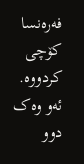فه‌ره‌نسا کۆچی کردووه‌. ئه‌و وه‌ک دوو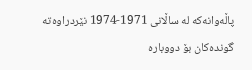پاڵه‌وانه‌که‌ له‌ ساڵانی 1971-1974 نێردراوه‌ته‌ گونده‌کان بۆ دووباره‌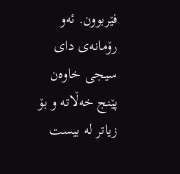فێربوون. ئه‌و رۆمانه‌ی دای سیجی‌ خاوه‌ن پێنج خه‌ڵاته‌ و بۆ زیاتر له‌ بیست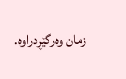زمان وه‌رگێڕدراوه‌.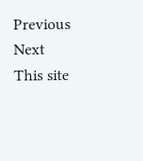Previous
Next
This site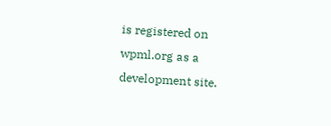is registered on wpml.org as a development site.